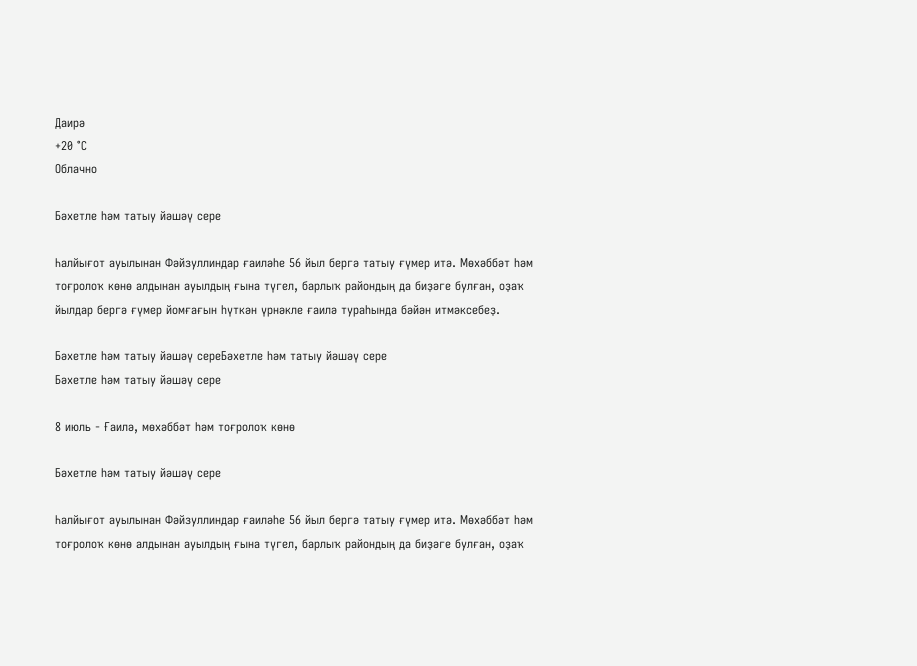Даирә
+20 °С
Облачно

Бәхетле һәм татыу йәшәү сере

Һалйығот ауылынан Фәйзуллиндар ғаиләһе 56 йыл бергә татыу ғүмер итә. Мөхәббәт һәм тоғролоҡ көнө алдынан ауылдың ғына түгел, барлыҡ райондың да биҙәге булған, оҙаҡ йылдар бергә ғүмер йомғағын һүткән үрнәкле ғаилә тураһында бәйән итмәксебеҙ.

Бәхетле һәм татыу йәшәү сереБәхетле һәм татыу йәшәү сере
Бәхетле һәм татыу йәшәү сере

8 июль - Ғаилә, мөхәббәт һәм тоғролоҡ көнө

Бәхетле һәм татыу йәшәү сере

Һалйығот ауылынан Фәйзуллиндар ғаиләһе 56 йыл бергә татыу ғүмер итә. Мөхәббәт һәм тоғролоҡ көнө алдынан ауылдың ғына түгел, барлыҡ райондың да биҙәге булған, оҙаҡ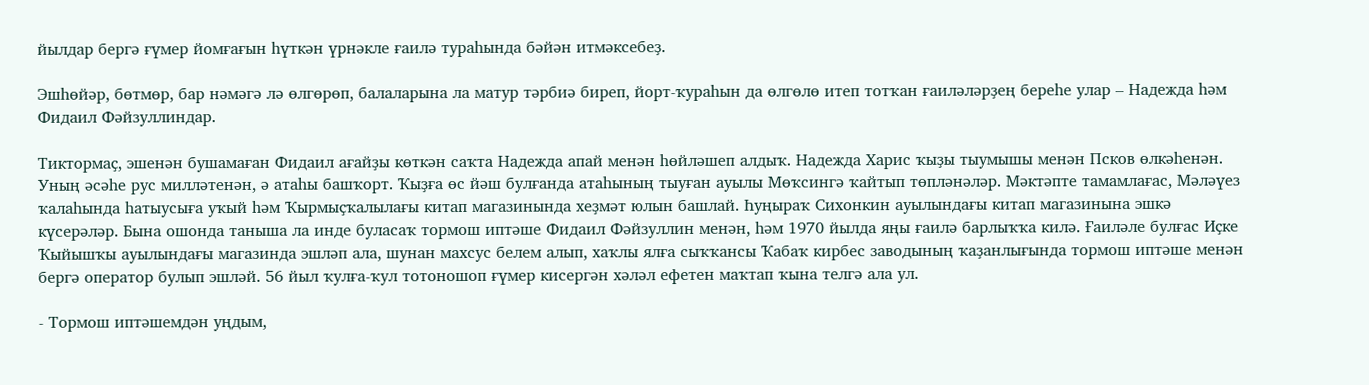йылдар бергә ғүмер йомғағын һүткән үрнәкле ғаилә тураһында бәйән итмәксебеҙ.

Эшһөйәр, бөтмөр, бар нәмәгә лә өлгөрөп, балаларына ла матур тәрбиә биреп, йорт-ҡураһын да өлгөлө итеп тотҡан ғаиләләрҙең береһе улар – Надежда һәм Фидаил Фәйзуллиндар.

Тиктормаҫ, эшенән бушамаған Фидаил ағайҙы көткән саҡта Надежда апай менән һөйләшеп алдыҡ. Надежда Харис ҡыҙы тыумышы менән Псков өлкәһенән. Уның әсәһе рус милләтенән, ә атаһы башҡорт. Ҡыҙға өс йәш булғанда атаһының тыуған ауылы Мөҡсингә ҡайтып төпләнәләр. Мәктәпте тамамлағас, Мәләүез ҡалаһында һатыусыға уҡый һәм Ҡырмыҫҡалылағы китап магазинында хеҙмәт юлын башлай. Һуңыраҡ Сихонкин ауылындағы китап магазинына эшкә күсерәләр. Бына ошонда таныша ла инде буласаҡ тормош иптәше Фидаил Фәйзуллин менән, һәм 1970 йылда яңы ғаилә барлыҡҡа килә. Ғаиләле булғас Иҫке Ҡыйышҡы ауылындағы магазинда эшләп ала, шунан махсус белем алып, хаҡлы ялға сыҡҡансы Ҡабаҡ кирбес заводының ҡаҙанлығында тормош иптәше менән бергә оператор булып эшләй. 56 йыл ҡулға-ҡул тотоношоп ғүмер кисергән хәләл ефетен маҡтап ҡына телгә ала ул.

- Тормош иптәшемдән уңдым,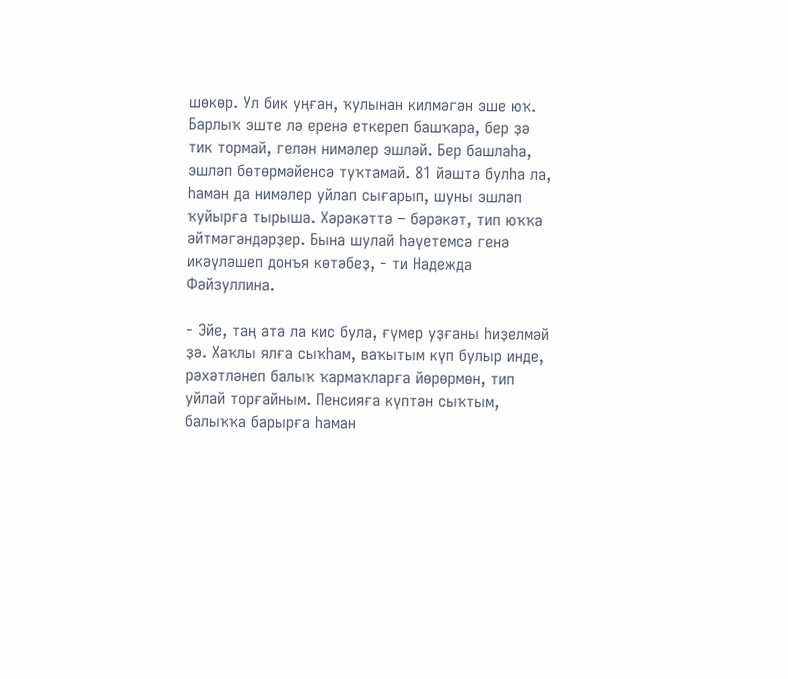шөкөр. Ул бик уңған, ҡулынан килмәгән эше юҡ. Барлыҡ эште лә еренә еткереп башҡара, бер ҙә тик тормай, гелән нимәлер эшләй. Бер башлаһа, эшләп бөтөрмәйенсә туҡтамай. 81 йәштә булһа ла, һаман да нимәлер уйлап сығарып, шуны эшләп ҡуйырға тырыша. Хәрәкәттә – бәрәкәт, тип юҡҡа әйтмәгәндәрҙер. Бына шулай һәүетемсә генә икәүләшеп донъя көтәбеҙ, - ти Надежда Фәйзуллина.

- Эйе, таң ата ла кис була, ғүмер уҙғаны һиҙелмәй ҙә. Хаҡлы ялға сыҡһам, ваҡытым күп булыр инде, рәхәтләнеп балыҡ ҡармаҡларға йөрөрмөн, тип уйлай торғайным. Пенсияға күптән сыҡтым, балыҡҡа барырға һаман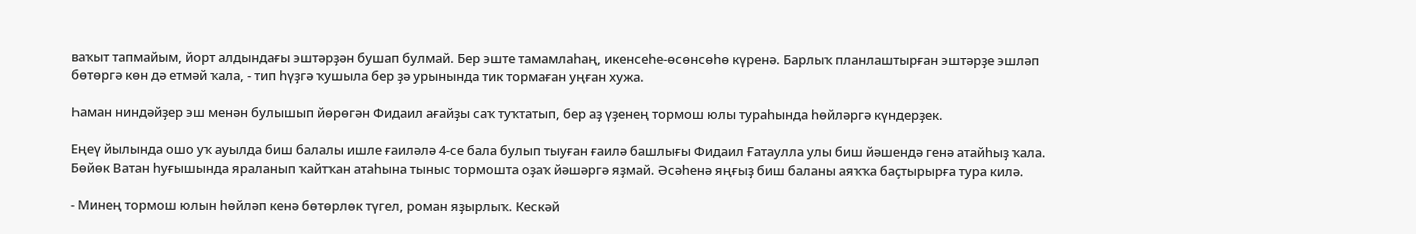ваҡыт тапмайым, йорт алдындағы эштәрҙән бушап булмай. Бер эште тамамлаһаң, икенсеһе-өсөнсөһө күренә. Барлыҡ планлаштырған эштәрҙе эшләп бөтөргә көн дә етмәй ҡала, - тип һүҙгә ҡушыла бер ҙә урынында тик тормаған уңған хужа.

Һаман ниндәйҙер эш менән булышып йөрөгән Фидаил ағайҙы саҡ туҡтатып, бер аҙ үҙенең тормош юлы тураһында һөйләргә күндерҙек.

Еңеү йылында ошо уҡ ауылда биш балалы ишле ғаиләлә 4-се бала булып тыуған ғаилә башлығы Фидаил Ғатаулла улы биш йәшендә генә атайһыҙ ҡала. Бөйөк Ватан һуғышында яраланып ҡайтҡан атаһына тыныс тормошта оҙаҡ йәшәргә яҙмай. Әсәһенә яңғыҙ биш баланы аяҡҡа баҫтырырға тура килә.

- Минең тормош юлын һөйләп кенә бөтөрлөк түгел, роман яҙырлыҡ. Кескәй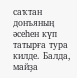саҡтан донъяның әсеһен күп татырға тура килде. Балда, майҙа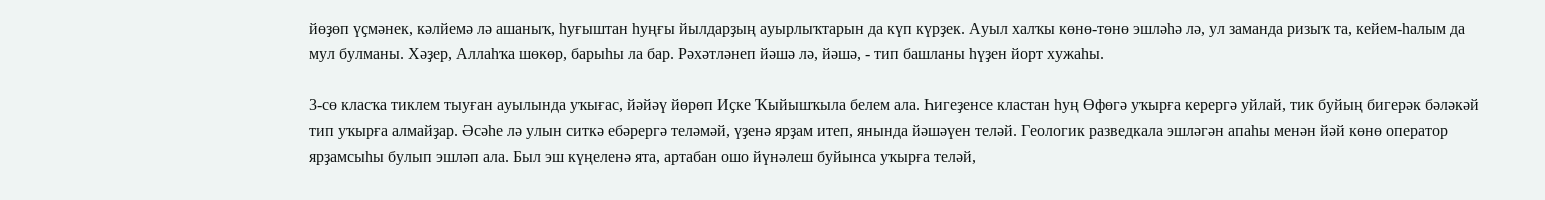йөҙөп үҫмәнек, кәлйемә лә ашаныҡ, һуғыштан һуңғы йылдарҙың ауырлыҡтарын да күп күрҙек. Ауыл халҡы көнө-төнө эшләһә лә, ул заманда ризыҡ та, кейем-һалым да мул булманы. Хәҙер, Аллаһҡа шөкөр, барыһы ла бар. Рәхәтләнеп йәшә лә, йәшә, - тип башланы һүҙен йорт хужаһы.

3-сө класҡа тиклем тыуған ауылында уҡығас, йәйәү йөрөп Иҫке Ҡыйышҡыла белем ала. Һигеҙенсе кластан һуң Өфөгә уҡырға керергә уйлай, тик буйың бигерәк бәләкәй тип уҡырға алмайҙар. Әсәһе лә улын ситкә ебәрергә теләмәй, үҙенә ярҙам итеп, янында йәшәүен теләй. Геологик разведкала эшләгән апаһы менән йәй көнө оператор ярҙамсыһы булып эшләп ала. Был эш күңеленә ята, артабан ошо йүнәлеш буйынса уҡырға теләй,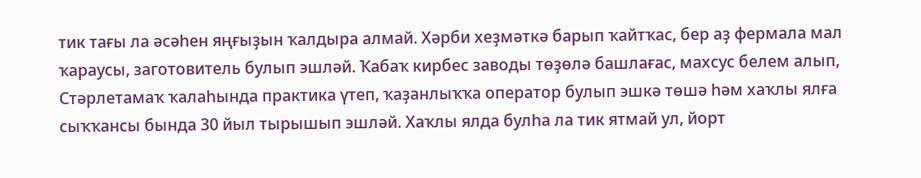тик тағы ла әсәһен яңғыҙын ҡалдыра алмай. Хәрби хеҙмәткә барып ҡайтҡас, бер аҙ фермала мал ҡараусы, заготовитель булып эшләй. Ҡабаҡ кирбес заводы төҙөлә башлағас, махсус белем алып, Стәрлетамаҡ ҡалаһында практика үтеп, ҡаҙанлыҡҡа оператор булып эшкә төшә һәм хаҡлы ялға сыҡҡансы бында 30 йыл тырышып эшләй. Хаҡлы ялда булһа ла тик ятмай ул, йорт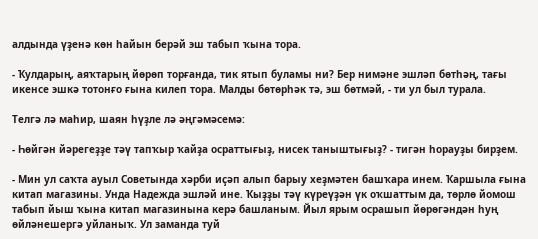алдында үҙенә көн һайын берәй эш табып ҡына тора.

- Ҡулдарың, аяҡтарың йөрөп торғанда, тик ятып буламы ни? Бер нимәне эшләп бөтһәң, тағы икенсе эшкә тотонғо ғына килеп тора. Малды бөтөрһәк тә, эш бөтмәй, - ти ул был турала.

Телгә лә маһир, шаян һүҙле лә әңгәмәсемә:

- Һөйгән йәрегеҙҙе тәү тапҡыр ҡайҙа осраттығыҙ, нисек таныштығыҙ? - тигән һорауҙы бирҙем.

- Мин ул саҡта ауыл Советында хәрби иҫәп алып барыу хеҙмәтен башҡара инем. Ҡаршыла ғына китап магазины. Унда Надежда эшләй ине. Ҡыҙҙы тәү күреүҙән үк оҡшаттым да, төрлө йомош табып йыш ҡына китап магазинына керә башланым. Йыл ярым осрашып йөрөгәндән һуң өйләнешергә уйланыҡ. Ул заманда туй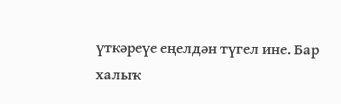үткәреүе еңелдән түгел ине. Бар халыҡ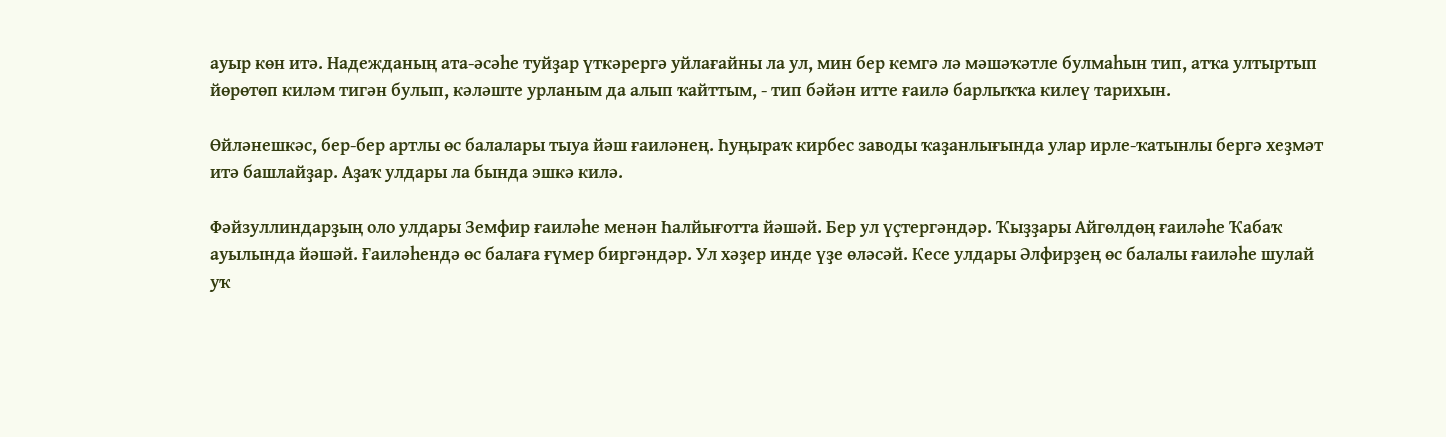ауыр көн итә. Надежданың ата-әсәһе туйҙар үткәрергә уйлағайны ла ул, мин бер кемгә лә мәшәҡәтле булмаһын тип, атҡа ултыртып йөрөтөп киләм тигән булып, кәләште урланым да алып ҡайттым, - тип бәйән итте ғаилә барлыҡҡа килеү тарихын.

Өйләнешкәс, бер-бер артлы өс балалары тыуа йәш ғаиләнең. Һуңыраҡ кирбес заводы ҡаҙанлығында улар ирле-ҡатынлы бергә хеҙмәт итә башлайҙар. Аҙаҡ улдары ла бында эшкә килә.

Фәйзуллиндарҙың оло улдары Земфир ғаиләһе менән Һалйығотта йәшәй. Бер ул үҫтергәндәр. Ҡыҙҙары Айгөлдөң ғаиләһе Ҡабаҡ ауылында йәшәй. Ғаиләһендә өс балаға ғүмер биргәндәр. Ул хәҙер инде үҙе өләсәй. Кесе улдары Әлфирҙең өс балалы ғаиләһе шулай уҡ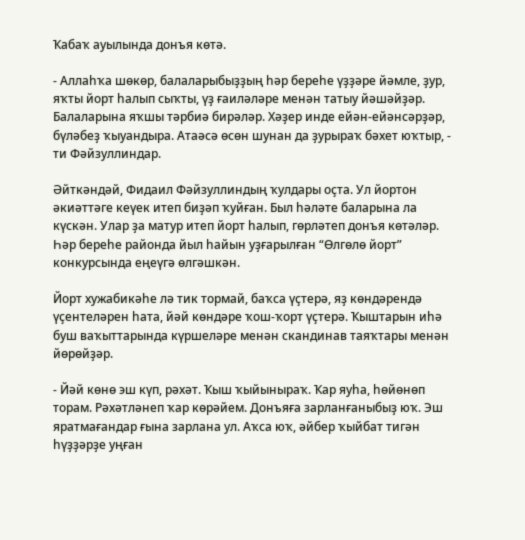Ҡабаҡ ауылында донъя көтә.

- Аллаһҡа шөкөр, балаларыбыҙҙың һәр береһе үҙҙәре йәмле, ҙур, яҡты йорт һалып сыҡты, үҙ ғаиләләре менән татыу йәшәйҙәр. Балаларына яҡшы тәрбиә бирәләр. Хәҙер инде ейән-ейәнсәрҙәр, бүләбеҙ ҡыуандыра. Атаәсә өсөн шунан да ҙурыраҡ бәхет юҡтыр, - ти Фәйзуллиндар.

Әйткәндәй, Фидаил Фәйзуллиндың ҡулдары оҫта. Ул йортон әкиәттәге кеүек итеп биҙәп ҡуйған. Был һәләте баларына ла күскән. Улар ҙа матур итеп йорт һалып, гөрләтеп донъя көтәләр. Һәр береһе районда йыл һайын уҙғарылған “Өлгөлө йорт” конкурсында еңеүгә өлгәшкән.

Йорт хужабикәһе лә тик тормай, баҡса үҫтерә, яҙ көндәрендә үҫентеләрен һата, йәй көндәре ҡош-ҡорт үҫтерә. Ҡыштарын иһә буш ваҡыттарында күршеләре менән скандинав таяҡтары менән йөрөйҙәр.

- Йәй көнө эш күп, рәхәт. Ҡыш ҡыйыныраҡ. Ҡар яуһа, һөйөнөп торам. Рәхәтләнеп ҡар көрәйем. Донъяға зарланғаныбыҙ юҡ. Эш яратмағандар ғына зарлана ул. Аҡса юҡ, әйбер ҡыйбат тигән һүҙҙәрҙе уңған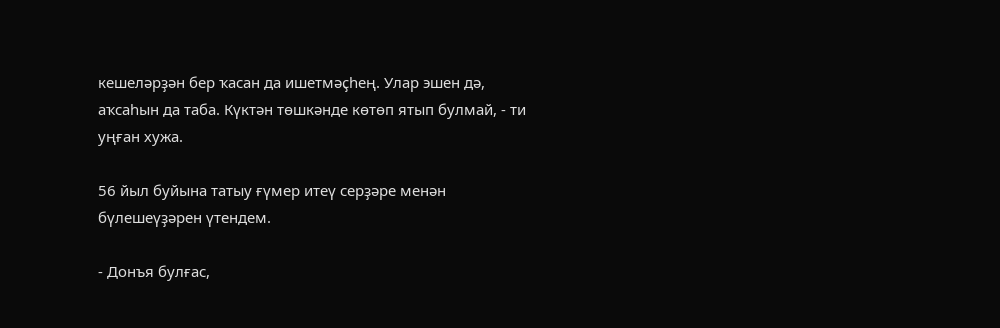кешеләрҙән бер ҡасан да ишетмәҫһең. Улар эшен дә, аҡсаһын да таба. Күктән төшкәнде көтөп ятып булмай, - ти уңған хужа.

56 йыл буйына татыу ғүмер итеү серҙәре менән бүлешеүҙәрен үтендем.

- Донъя булғас,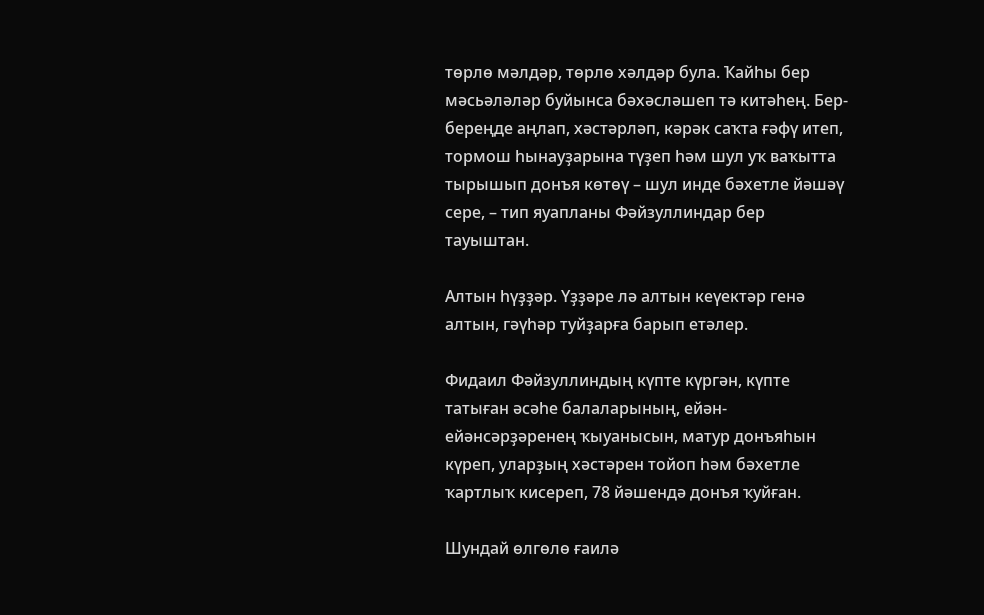төрлө мәлдәр, төрлө хәлдәр була. Ҡайһы бер мәсьәләләр буйынса бәхәсләшеп тә китәһең. Бер-береңде аңлап, хәстәрләп, кәрәк саҡта ғәфү итеп, тормош һынауҙарына түҙеп һәм шул уҡ ваҡытта тырышып донъя көтөү – шул инде бәхетле йәшәү сере, – тип яуапланы Фәйзуллиндар бер тауыштан.

Алтын һүҙҙәр. Үҙҙәре лә алтын кеүектәр генә алтын, гәүһәр туйҙарға барып етәлер.

Фидаил Фәйзуллиндың күпте күргән, күпте татыған әсәһе балаларының, ейән-ейәнсәрҙәренең ҡыуанысын, матур донъяһын күреп, уларҙың хәстәрен тойоп һәм бәхетле ҡартлыҡ кисереп, 78 йәшендә донъя ҡуйған.

Шундай өлгөлө ғаилә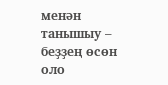менән танышыу – беҙҙең өсөн оло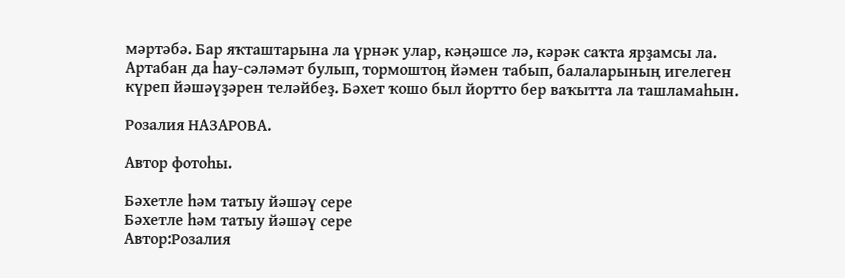мәртәбә. Бар яҡташтарына ла үрнәк улар, кәңәшсе лә, кәрәк саҡта ярҙамсы ла. Артабан да һау-сәләмәт булып, тормоштоң йәмен табып, балаларының игелеген күреп йәшәүҙәрен теләйбеҙ. Бәхет ҡошо был йортто бер ваҡытта ла ташламаһын.

Розалия НАЗАРОВА.

Автор фотоһы.

Бәхетле һәм татыу йәшәү сере
Бәхетле һәм татыу йәшәү сере
Автор:Розалия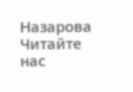Назарова
Читайте нас